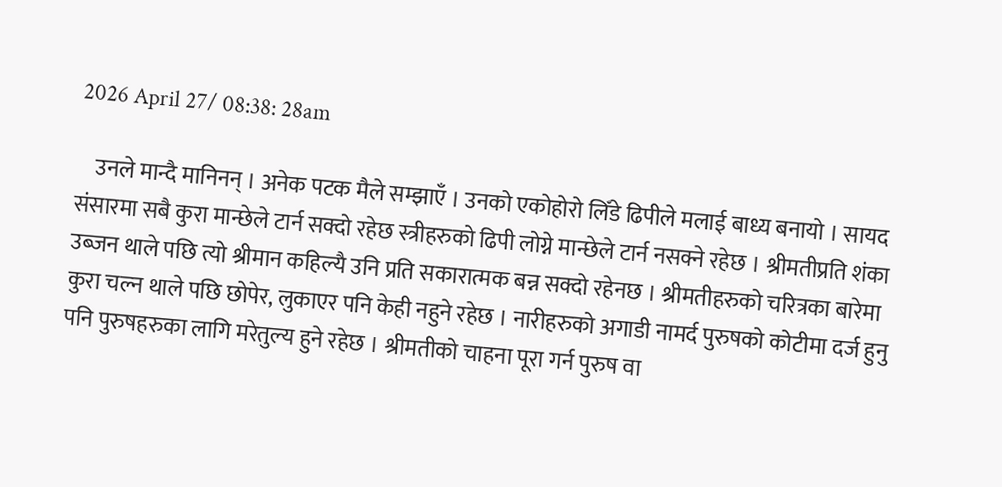2026 April 27/ 08:38: 28am

    उनले मान्दै मानिनन् । अनेक पटक मैले सम्झाएँ । उनको एकोहोरो लिँडे ढिपीले मलाई बाध्य बनायो । सायद संसारमा सबै कुरा मान्छेले टार्न सक्दो रहेछ स्त्रीहरुको ढिपी लोग्ने मान्छेले टार्न नसक्ने रहेछ । श्रीमतीप्रति शंका उब्जन थाले पछि त्यो श्रीमान कहिल्यै उनि प्रति सकारात्मक बन्न सक्दो रहेनछ । श्रीमतीहरुको चरित्रका बारेमा कुरा चल्न थाले पछि छोपेर, लुकाएर पनि केही नहुने रहेछ । नारीहरुको अगाडी नामर्द पुरुषको कोटीमा दर्ज हुनु पनि पुरुषहरुका लागि मरेतुल्य हुने रहेछ । श्रीमतीको चाहना पूरा गर्न पुरुष वा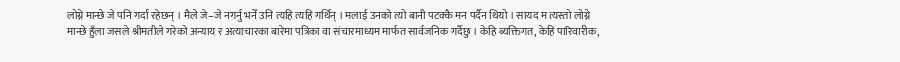लोग्ने मान्छे जे पनि गर्दा रहेछन् । मैले जे–जे नगर्नु भनेँ उनि त्यहि त्यहि गर्थिन् । मलाई उनको त्यो बानी पटक्कै मन पर्दैन थियो । सायद म त्यस्तो लोग्ने मान्छे हुँला जसले श्रीमतीले गरेको अन्याय र अत्याचारका बारेमा पत्रिका वा संचारमाध्यम मार्फत सार्वजनिक गर्दैछु । केहि ब्यक्तिगत, केहि पारिवारीक,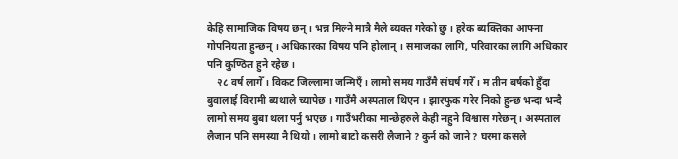केहि सामाजिक विषय छन् । भन्न मिल्ने मात्रै मैले ब्यक्त गरेको छु । हरेक ब्यक्तिका आफ्ना गोपनियता हुन्छन् । अधिकारका विषय पनि होलान् । समाजका लागि, परिवारका लागि अधिकार पनि कुण्ठित हुने रहेछ ।
    २८ वर्ष लागेँ । विकट जिल्लामा जन्मिएँ । लामो समय गाउँमै संघर्ष गरेँ । म तीन बर्षको हुँदा बुवालाई विरामी ब्यथाले च्यापेछ । गाउँमै अस्पताल थिएन । झारफुक गरेर निको हुन्छ भन्दा भन्दै लामो समय बुबा थला पर्नु भएछ । गाउँभरीका मान्छेहरुले केही नहुने विश्वास गरेछन् । अस्पताल लैजान पनि समस्या नै थियो । लामो बाटो कसरी लैजाने ? कुर्न को जाने ? घरमा कसले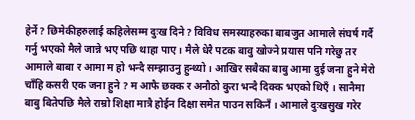हेर्ने ? छिमेकीहरुलाई कहिलेसम्म दुःख दिने ? विविध समस्याहरुका बाबजुत आमाले संघर्ष गर्दै गर्नु भएको मैले जान्ने भए पछि थाहा पाए । मैले धेरै पटक बावु खोज्ने प्रयास पनि गरेछु तर आमाले बाबा र आमा म हो भन्दै सम्झाउनु हुन्थ्यो । आखिर सबैका बाबु आमा दुई जना हुने मेरो चाँहि कसरी एक जना हुने ? म आफै छक्क र अनौठो कुरा भन्दै दिक्क भएको थिएँ । सानैमा बाबु बितेपछि मैले राम्रो शिक्षा मात्रै होईन दिक्षा समेत पाउन सकिनँ । आमाले दुःखसुख गरेर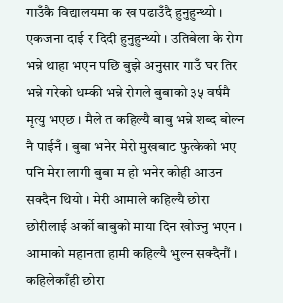गाउँकै विद्यालयमा क ख पढाउँदै हुनुहुन्थ्यो । एकजना दाई र दिदी हुनुहुन्थ्यो । उतिबेला के रोग भन्ने थाहा भएन पछि बुझे अनुसार गाउँ घर तिर भन्ने गरेको धम्की भन्ने रोगले बुबाको ३५ वर्षमै मृत्यु भएछ । मैले त कहिल्यै बाबु भन्ने शब्द बोल्न नै पाईनँ । बुबा भनेर मेरो मुखबाट फुत्केको भए पनि मेरा लागी बुबा म हो भनेर कोही आउन सक्दैन थियो । मेरी आमाले कहिल्यै छोरा छोरीलाई अर्को बाबुको माया दिन खोज्नु भएन । आमाको महानता हामी कहिल्यै भुल्न सक्दैनौं । कहिलेकाँही छोरा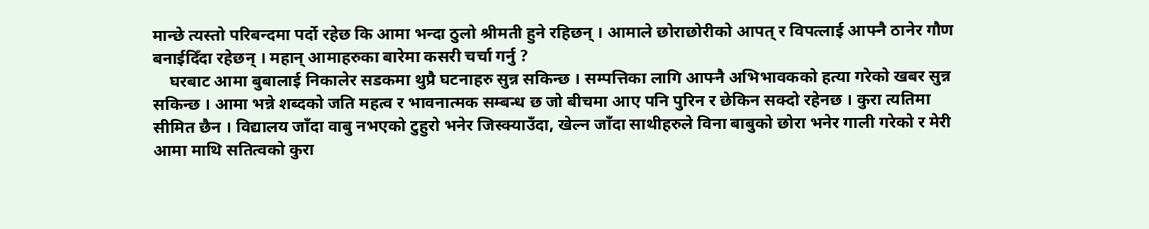मान्छे त्यस्तो परिबन्दमा पर्दो रहेछ कि आमा भन्दा ठुलो श्रीमती हुने रहिछन् । आमाले छोराछोरीको आपत् र विपत्लाई आफ्नै ठानेर गौण बनाईदिँदा रहेछन् । महान् आमाहरुका बारेमा कसरी चर्चा गर्नु ?
    घरबाट आमा बुबालाई निकालेर सडकमा थुप्रै घटनाहरु सुन्न सकिन्छ । सम्पत्तिका लागि आफ्नै अभिभावकको हत्या गरेको खबर सुन्न सकिन्छ । आमा भन्ने शब्दको जति महत्व र भावनात्मक सम्बन्ध छ जो बीचमा आए पनि पुरिन र छेकिन सक्दो रहेनछ । कुरा त्यतिमा सीमित छैन । विद्यालय जाँदा वाबु नभएको टुहुरो भनेर जिस्क्याउँदा, खेल्न जाँदा साथीहरुले विना बाबुको छोरा भनेर गाली गरेको र मेरी आमा माथि सतित्वको कुरा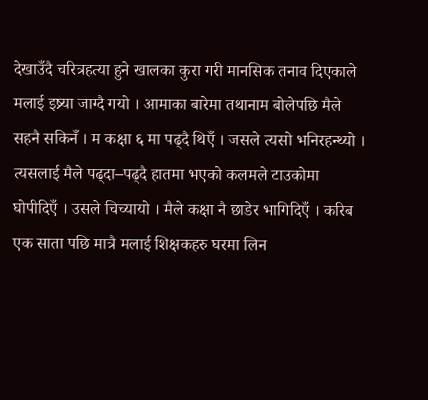देखाउँदै चरित्रहत्या हुने खालका कुरा गरी मानसिक तनाव दिएकाले मलाई इष्र्या जाग्दै गयो । आमाका बारेमा तथानाम बोलेपछि मैले सहनै सकिनँ । म कक्षा ६ मा पढ्दै थिएँ । जसले त्यसो भनिरहन्थ्यो । त्यसलाई मैले पढ्दा–पढ्दै हातमा भएको कलमले टाउकोमा घोपीदिएँ । उसले चिच्यायो । मैले कक्षा नै छाडेर भागिदिएँ । करिब एक साता पछि मात्रै मलाई शिक्षकहरु घरमा लिन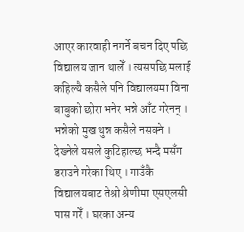आएर कारवाही नगर्ने बचन दिए पछि विद्यालय जान थालेँ । त्यसपछि मलाई कहिल्यै कसैले पनि विद्यालयमा विना बाबुको छोरा भनेर भन्ने आँट गरेनन् । भन्नेको मुख थुन्न कसैले नसक्ने । देख्नेले यसले कुटिहाल्छ भन्दै मसँग डराउने गरेका थिए । गाउँकै विद्यालयबाट तेश्रो श्रेणीमा एसएलसी पास गरेँ । घरका अन्य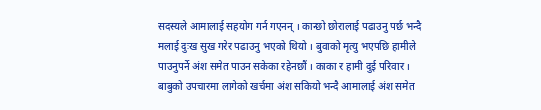सदस्यले आमालाई सहयोग गर्न गएनन् । कान्छो छोरालाई पढाउनु पर्छ भन्दै मलाई दुःख सुख गरेर पढाउनु भएको थियो । बुवाको मृत्यु भएपछि हामीले पाउनुपर्ने अंश समेत पाउन सकेका रहेनछौं । काका र हामी दुई परिवार । बाबुको उपचारमा लागेको खर्चमा अंश सकियो भन्दै आमालाई अंश समेत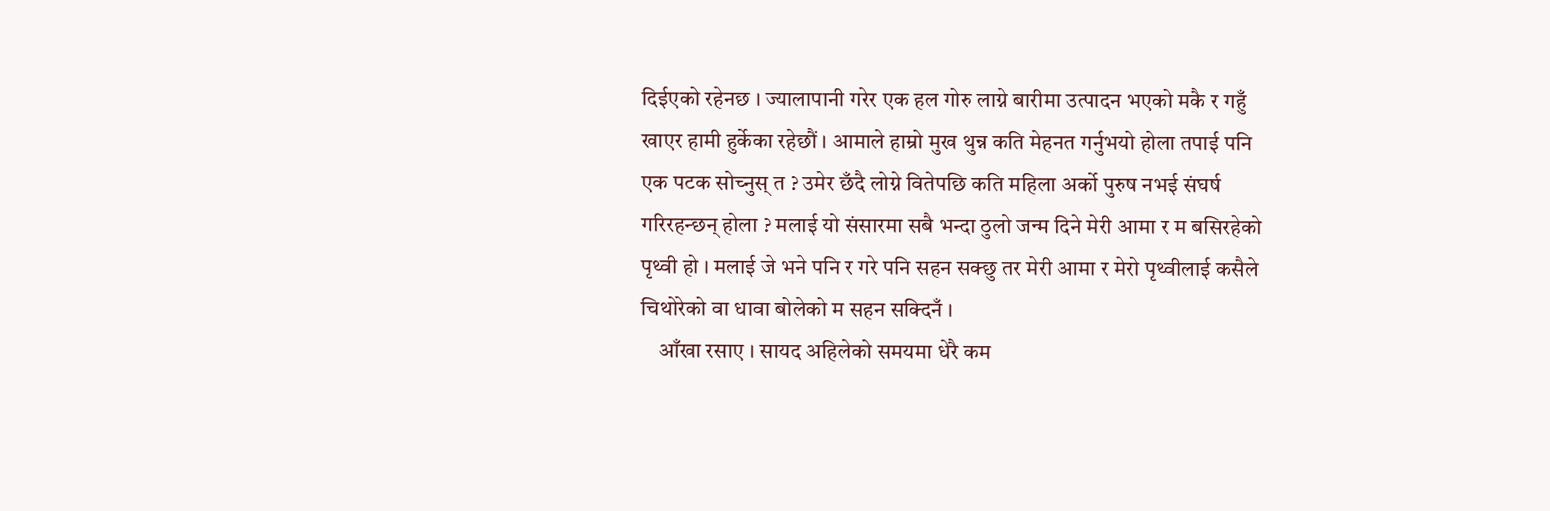दिईएको रहेनछ । ज्यालापानी गरेर एक हल गोरु लाग्ने बारीमा उत्पादन भएको मकै र गहुँ खाएर हामी हुर्केका रहेछौं । आमाले हाम्रो मुख थुन्न कति मेहनत गर्नुभयो होला तपाई पनि एक पटक सोच्नुस् त ? उमेर छँदै लोग्ने वितेपछि कति महिला अर्को पुरुष नभई संघर्ष गरिरहन्छन् होला ? मलाई यो संसारमा सबै भन्दा ठुलो जन्म दिने मेरी आमा र म बसिरहेको पृथ्वी हो । मलाई जे भने पनि र गरे पनि सहन सक्छु तर मेरी आमा र मेरो पृथ्वीलाई कसैले चिथोरेको वा धावा बोलेको म सहन सक्दिनँ ।
    आँखा रसाए । सायद अहिलेको समयमा धेरै कम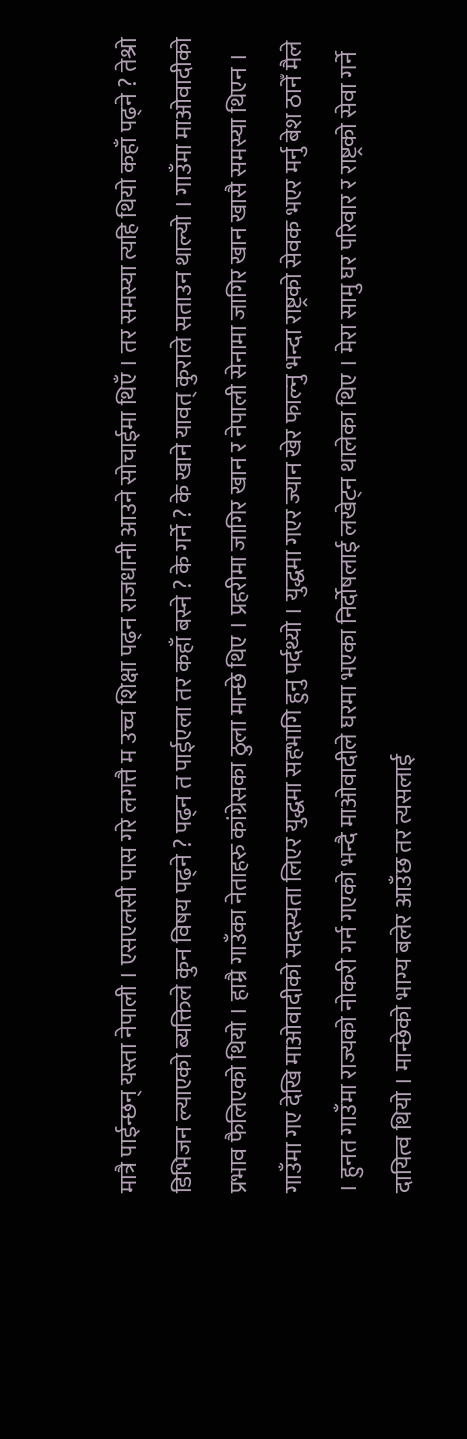मात्रै पाईन्छन् यस्ता नेपाली । एसएलसी पास गरे लगत्तै म उच्च शिक्षा पढ्न राजधानी आउने सोचाईमा थिएँ । तर समस्या त्यहि थियो कहाँ पढ्ने ? तेश्रो डिभिजन ल्याएको ब्यक्तिले कुन विषय पढ्ने ? पढ्न त पाईएला तर कहाँ बस्ने ? के गर्ने ? के खाने यावत् कुराले सताउन थाल्यो । गाउँमा माओवादीको प्रभाव फैलिएको थियो । हाम्रै गाउँका नेताहरु कांग्रेसका ठुला मान्छे थिए । प्रहरीमा जागिर खान र नेपाली सेनामा जागिर खान खासै समस्या थिएन । गाउँमा गए देखि माओवादीको सदस्यता लिएर युद्धमा सहभागि हुनु पर्दथ्यो । युद्धमा गएर ज्यान खेर फाल्नु भन्दा राष्ट्रको सेवक भएर मर्नु बेश ठानेँ मैले । हुनत गाउँमा राज्यको नोकरी गर्न गएको भन्दै माओवादीले घरमा भएका निर्दोषलाई लखेट्न थालेका थिए । मेरा सामु घर परिवार र राष्ट्रको सेवा गर्ने दायित्व थियो । मान्छेको भाग्य बलेर आउँछ तर त्यसलाई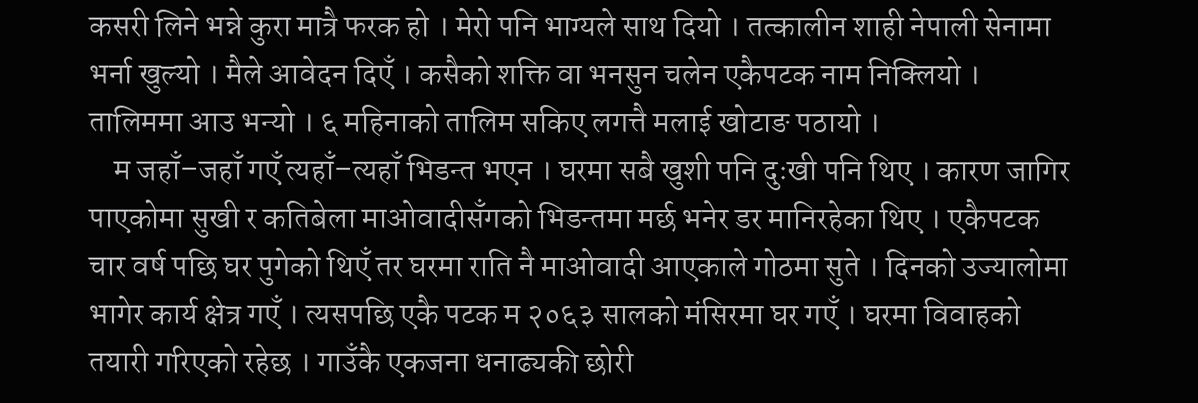कसरी लिने भन्ने कुरा मात्रै फरक हो । मेरो पनि भाग्यले साथ दियो । तत्कालीन शाही नेपाली सेनामा भर्ना खुल्यो । मैले आवेदन दिएँ । कसैको शक्ति वा भनसुन चलेन एकैपटक नाम निक्लियो । तालिममा आउ भन्यो । ६ महिनाको तालिम सकिए लगत्तै मलाई खोटाङ पठायो ।
    म जहाँ–जहाँ गएँ त्यहाँ–त्यहाँ भिडन्त भएन । घरमा सबै खुशी पनि दुःखी पनि थिए । कारण जागिर पाएकोमा सुखी र कतिबेला माओवादीसँगको भिडन्तमा मर्छ भनेर डर मानिरहेका थिए । एकैपटक चार वर्ष पछि घर पुगेको थिएँ तर घरमा राति नै माओवादी आएकाले गोठमा सुते । दिनको उज्यालोमा भागेर कार्य क्षेत्र गएँ । त्यसपछि एकै पटक म २०६३ सालको मंसिरमा घर गएँ । घरमा विवाहको तयारी गरिएको रहेछ । गाउँकै एकजना धनाढ्यकी छोरी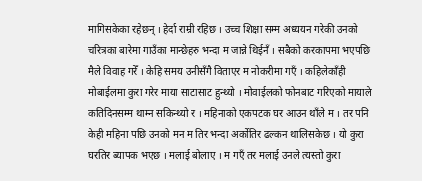मागिसकेका रहेछन् । हेर्दा राम्री रहिछ । उच्च शिक्षा सम्म अध्ययन गरेकी उनको चरित्रका बारेमा गाउँका मान्छेहरु भन्दा म जान्ने थिईनँ । सबैको करकापमा भएपछि मैले विवाह गरेँ । केहि समय उनीसँगै विताएर म नोकरीमा गएँ । कहिलेकाँही मोबाईलमा कुरा गरेर माया साटासाट हुन्थ्यो । मोवाईलको फोनबाट गरिएको मायाले कतिदिनसम्म थाम्न सकिन्थ्यो र । महिनाको एकपटक घर आउन थाँले म । तर पनि केही महिना पछि उनको मन म तिर भन्दा अर्कोतिर ढल्कन थालिसकेछ । यो कुरा घरतिर ब्यापक भएछ । मलाई बोलाए । म गएँ तर मलाई उनले त्यस्तो कुरा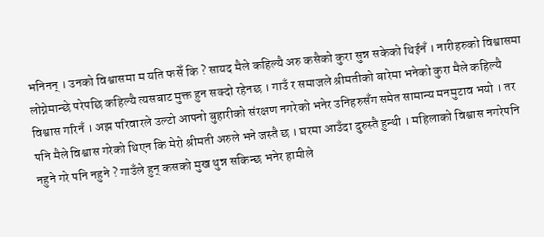भनिनन् । उनको विश्वासमा म यति फसेँ कि ? सायद मैले कहिल्यै अरु कसैको कुरा सुन्न सकेको थिईनँ । नारीहरुको विश्वासमा लोग्नेमान्छे परेपछि कहिल्यै त्यसबाट मुक्त हुन सक्दो रहेनछ । गाउँ र समाजले श्रीमतीको बारेमा भनेको कुरा मैले कहिल्यै विश्वास गरिनँ । अझ परिवारले उल्टो आफ्नो बुहारीको संरक्षण नगरेको भनेर उनिहरुसँग समेत सामान्य मनमुटाव भयो । तर पनि मैले विश्वास गरेको थिएन कि मेरो श्रीमती अरुले भने जस्तै छ । घरमा आउँदा दुरुस्तै हुन्थी । महिलाको विश्वास नगरेपनि नहुने गरे पनि नहुने ? गाउँले हुन् कसको मुख थुन्न सकिन्छ भनेर हामीले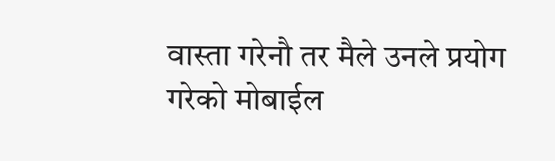वास्ता गरेनौ तर मैले उनले प्रयोग गरेको मोबाईल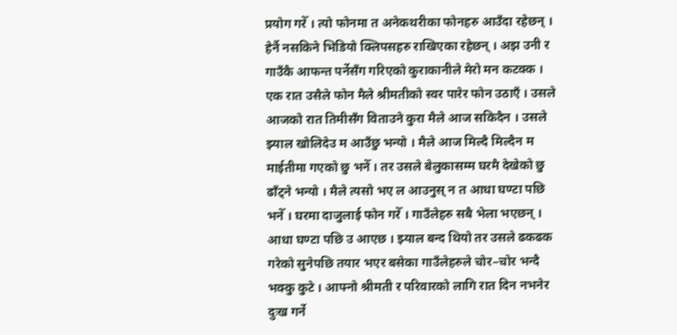प्रयोग गरेँ । त्यो फोनमा त अनेकथरीका फोनहरु आउँदा रहेछन् । हेर्नै नसकिने भिडियो क्लिपसहरु राखिएका रहेछन् । अझ उनी र गाउँकै आफन्त पर्नेसँग गरिएको कुराकानीले मेरो मन कटक्क । एक रात उसैले फोन मैले श्रीमतीको स्वर पारेर फोन उठाएँ । उसले आजको रात तिमीसँग विताउने कुरा मैले आज सकिदैन । उसले झ्याल खोलिदेउ म आउँछु भन्यो । मैले आज मिल्दै मिल्दैन म माईतीमा गएको छु भनेँ । तर उसले बेलुकासम्म घरमै देखेको छु ढाँट्ने भन्यो । मैले त्यसो भए ल आउनुस् न त आधा घण्टा पछि भनेँ । घरमा दाजुलाई फोन गरेँ । गाउँलेहरु सबै भेला भएछन् । आधा घण्टा पछि उ आएछ । झ्याल बन्द थियो तर उसले ढकढक गरेको सुनेपछि तयार भएर बसेका गाउँलेहरुले चोर–चोर भन्दै भक्कु कुटे । आफ्नो श्रीमती र परिवारको लागि रात दिन नभनेर दुःख गर्ने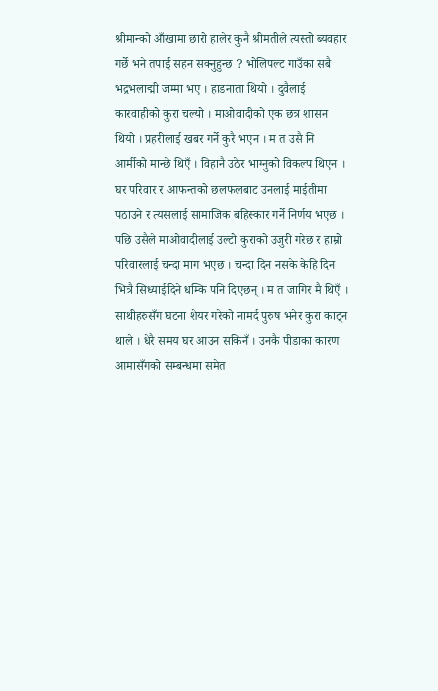श्रीमान्को आँखामा छारो हालेर कुनै श्रीमतीले त्यस्तो ब्यवहार गर्छे भने तपाई सहन सक्नुहुन्छ ? भोलिपल्ट गाउँका सबै भद्रभलाद्मी जम्मा भए । हाडनाता थियो । दुवैलाई कारवाहीको कुरा चल्यो । माओवादीको एक छत्र शासन थियो । प्रहरीलाई खबर गर्ने कुरै भएन । म त उसै नि आर्मीको मान्छे थिएँ । विहानै उठेर भाग्नुको विकल्प थिएन । घर परिवार र आफन्तको छलफलबाट उनलाई माईतीमा पठाउने र त्यसलाई सामाजिक बहिस्कार गर्ने निर्णय भएछ । पछि उसैले माओवादीलाई उल्टो कुराको उजुरी गरेछ र हाम्रो परिवारलाई चन्दा माग भएछ । चन्दा दिन नसके केहि दिन भित्रै सिध्याईदिने धम्कि पनि दिएछन् । म त जागिर मै थिएँ । साथीहरुसँग घटना शेयर गरेको नामर्द पुरुष भनेर कुरा काट्न थाले । धेरै समय घर आउन सकिनँ । उनकै पीडाका कारण आमासँगको सम्बन्धमा समेत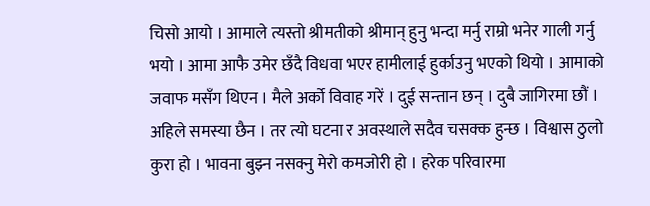चिसो आयो । आमाले त्यस्तो श्रीमतीको श्रीमान् हुनु भन्दा मर्नु राम्रो भनेर गाली गर्नु भयो । आमा आफै उमेर छँदै विधवा भएर हामीलाई हुर्काउनु भएको थियो । आमाको जवाफ मसँग थिएन । मैले अर्को विवाह गरें । दुई सन्तान छन् । दुबै जागिरमा छौं । अहिले समस्या छैन । तर त्यो घटना र अवस्थाले सदैव चसक्क हुन्छ । विश्वास ठुलो कुरा हो । भावना बुझ्न नसक्नु मेरो कमजोरी हो । हरेक परिवारमा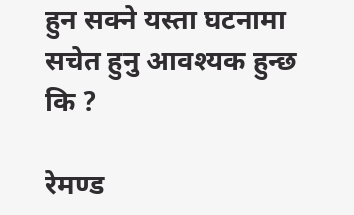हुन सक्ने यस्ता घटनामा सचेत हुनु आवश्यक हुन्छ कि ?

रेमण्ड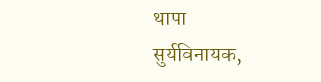थापा
सुर्यविनायक,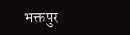भक्तपुर